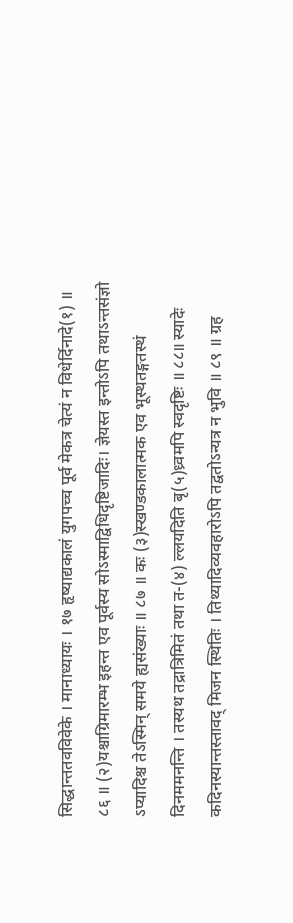सिद्धान्ततवविवेके । मानाध्यायः । १७ हृष्याद्यकालं युगपच्च पूर्व मेकत्र चेत्यं न विधेर्दिनादे(१) ॥ ८६ ॥ (२)यश्चाग्रिमारम्भ इहन्त एव पूर्वस्य सोऽस्माद्विधिदृष्टिजादिः। ज्ञेयस्त इन्तोऽपि तथाऽन्तसंज्ञो ऽप्यादिश्च तेऽस्मिन् समये ह्यसंख्याः ॥ ८७ ॥ कः (३)स्खण्डकालात्मक एव भूस्थतङ्गतस्थं दिनममनन्ति । तस्यथ तद्रात्रिमितं तथा त-(४) ल्लयदिति बृ(५)ध्र्वमपि स्वदृष्टिः ॥ ८८॥ स्यादेः कदिनस्यान्तस्तावद् मिजन स्थितिः । तिथ्यादिव्यवहारोऽपि तद्वतोऽन्यत्र न भुवि ॥ ८९ ॥ ग्रह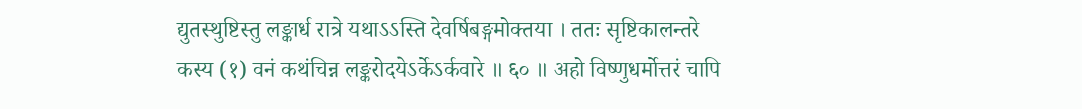द्युतस्थुष्टिस्तु लङ्कार्ध रात्रे यथाऽऽस्ति देवर्षिबङ्गमोक्तया । ततः सृष्टिकालन्तरे कस्य (१) वनं कथंचिन्न लङ्करोदयेऽर्केऽर्कवारे ॥ ६० ॥ अहो विष्णुधर्मोत्तरं चापि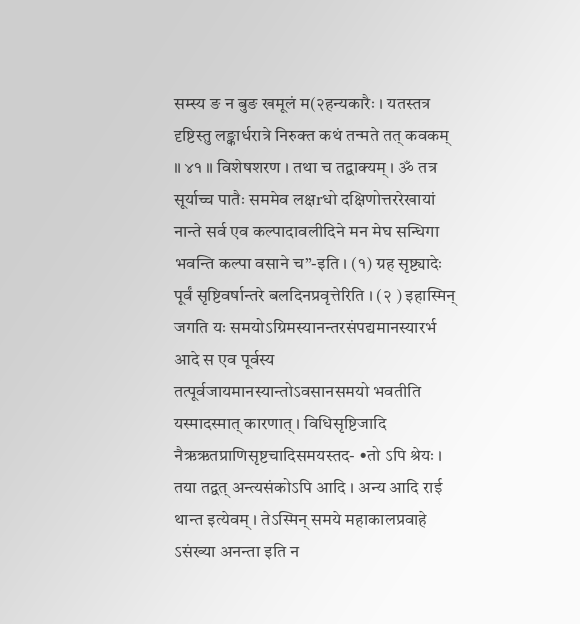सम्स्य ङ न बुङ खमूलं म(२हन्यकारैः । यतस्तत्र दृष्टिस्तु लङ्कार्धरात्रे निरुक्त कथं तन्मते तत् कवकम् ॥ ४१ ॥ विशेषशरण । तथा च तद्वाक्यम् । ॐ तत्र सूर्याच्च पातैः सममेव लक्षrधो दक्षिणोत्तररेखायां नान्ते सर्व एव कल्पादावलीदिने मन मेघ सन्धिगा भवन्ति कल्पा वसाने च”-इति । (१) ग्रह सृष्ट्यादेः पूर्वं सृष्टिवर्षान्तरे बलदिनप्रवृत्तेरिति । (२ ) इहास्मिन् जगति यः समयोऽग्रिमस्यानन्तरसंपद्यमानस्यारर्भ आदे स एव पूर्वस्य तत्पूर्वजायमानस्यान्तोऽवसानसमयो भवतीति यस्मादस्मात् कारणात् । विधिसृष्टिजादि नैऋऋतप्राणिसृष्टचादिसमयस्तद- •तो ऽपि श्रेयः । तया तद्वत् अन्त्यसंकोऽपि आदि । अन्य आदि राई थान्त इत्येवम् । तेऽस्मिन् समये महाकालप्रवाहे ऽसंख्या अनन्ता इति न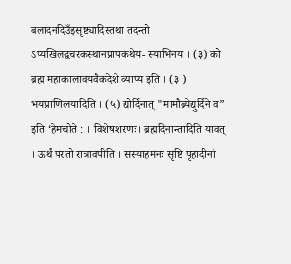बलादनदिउँइसृष्ट्यादिस्तथा तदन्तो ऽप्यखिलद्वचरकस्थानप्रापकथेय- स्याभिनय । (३) को ब्रह्म महाकालावयवैकदेशे व्याप्य इति । (३ ) भयप्राणिलयादिति । (५) द्योर्दिनात् "मामौब्र्येद्युर्दिने व” इति ‘हेमचोते : । विशेषशरणः। ब्रह्मदिनान्तादिति यावत् । ऊर्थं परतो रात्रावपीति । सस्याहमनः सृष्टि पृहादीनां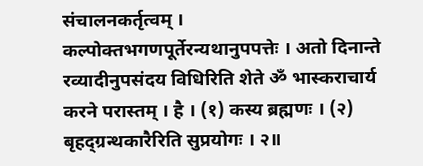संचालनकर्तृत्वम् । कल्पोक्तभगणपूर्तेरन्यथानुपपत्तेः । अतो दिनान्ते रव्यादीनुपसंदय विधिरिति शेते ॐ भास्कराचार्य करने परास्तम् । है । (१) कस्य ब्रह्मणः । (२) बृहद्ग्रन्थकारैरिति सुप्रयोगः । २॥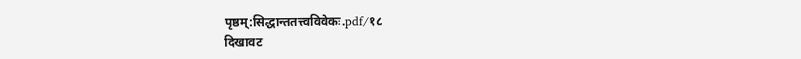पृष्ठम्:सिद्धान्ततत्त्वविवेकः.pdf/१८
दिखावट